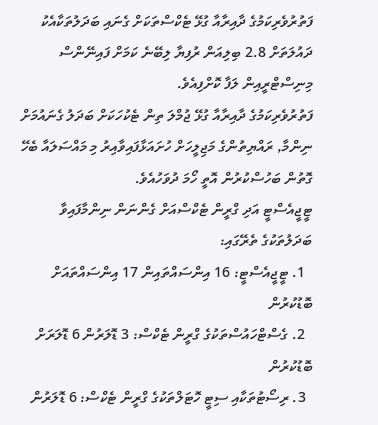ފަތުރުވެރިކަމުގެ ދާއިރާއާ ގުޅޭ ޓެކްސްތަކަށް ގެނައި ބަދަލުތަކާއެކު ދައުލަތަށް 2.8 ބިލިއަން ރުފިޔާ ލިބޭނެ ކަމަށް ފައިނޭންސް މިނިސްޓްރީއިން ލަފާ ކޮށްފިއެވެ.
ފަތުރުވެރިކަމުގެ ދާއިރާއާ ގުޅޭ ޖުމްލަ ތިން ޓެކުހަކަށް ބަދަލު ގެނައުމަށް ނިންމާ, ރައްޔިތުންގެ މަޖިލީހަށް ހުށައަޅާފައިވާއިރު މި މައްސަލައާ ބެހޭ ގޮތުން ބަހުސްކުރުން އޮތީ ހޯމަ ދުވަހުއެވެ.
ޓީޖީއެސްޓީ އަދި ގްރީން ޓެކްސްއަށް ގެންނަން ނިންމާފައިވާ ބަދަލުތަކުގެ ތެރޭގައި:
  1. ޓީޖީއެސްޓީ: 16 އިންސައްތައިން 17 އިންސައްތައަށް ބޮޑުކުރުން
  2. ގެސްޓްހައުސްތަކުގެ ގްރީން ޓެކްސް: 3 ޑޮލަރުން 6 ޑޮލަރަށް ބޮޑުކުރުން
  3. ރިސޯޓުތަކާއި ސިޓީ ހޮޓަލްތަކުގެ ގްރީން ޓެކްސް: 6 ޑޮލަރުން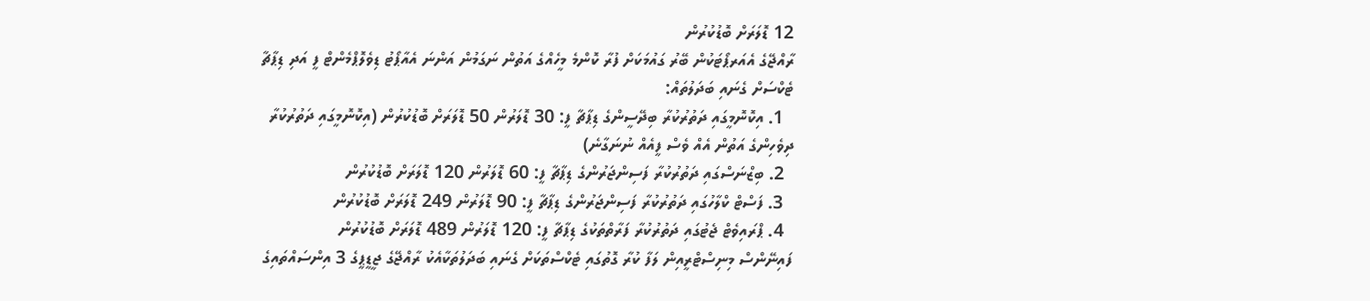12 ޑޮލަރަށް ބޮޑުކުރުން
ރާއްޖޭގެ އެއަރޕޯޓަކުން ބޭރު ގައުމަކަށް ފުރާ ކޮންމެ މީހެއްގެ އަތުން ނަގަމުން އަންނަ އެއާޕޯޓު ޑިވެލޮޕްމެންޓް ފީ އަދި ޑިޕާޗާ ޓެކްސަށް ގެނައި ބަދަލުތައް:
  1. އިކޮނޮމީގައި ދަތުރުކުރާ ބިދޭސީންގެ ޑިޕާޗާ ފީ: 30 ޑޮލަރުން 50 ޑޮލަރަށް ބޮޑުކުރުން (އިކޮނޮމީގައި ދަތުރުކުރާ ދިވެހިންގެ އަތުން އެއް ވެސް ފީއެއް ނުނަގާނެ)
  2. ބިޒްނަސްގައި ދަތުރުކުރާ ފަސިންޖަރުންގެ ޑިޕާޗާ ފީ: 60 ޑޮލަރުން 120 ޑޮލަރަށް ބޮޑުކުރުން
  3. ފަސްޓް ކްލާހުގައި ދަތުރުކުރާ ފަސިންޖަރުންގެ ޑިޕާޗާ ފީ: 90 ޑޮލަރުން 249 ޑޮލަރަށް ބޮޑުކުރުން
  4. ޕްރައިވެޓް ޖެޓުގައި ދަތުރުކުރާ ފަރާތްތަކުގެ ޑިޕާޗާ ފީ: 120 ޑޮލަރުން 489 ޑޮލަރަށް ބޮޑުކުރުން
ފައިނޭންސް މިނިސްޓްރީއިން ލަފާ ކުރާ ގޮތުގައި ޓެކްސްތަކަށް ގެނައި ބަދަލުތަކާއެކު ރާއްޖޭގެ ޖީޑީޕީގެ 3 އިންސައްތައިގެ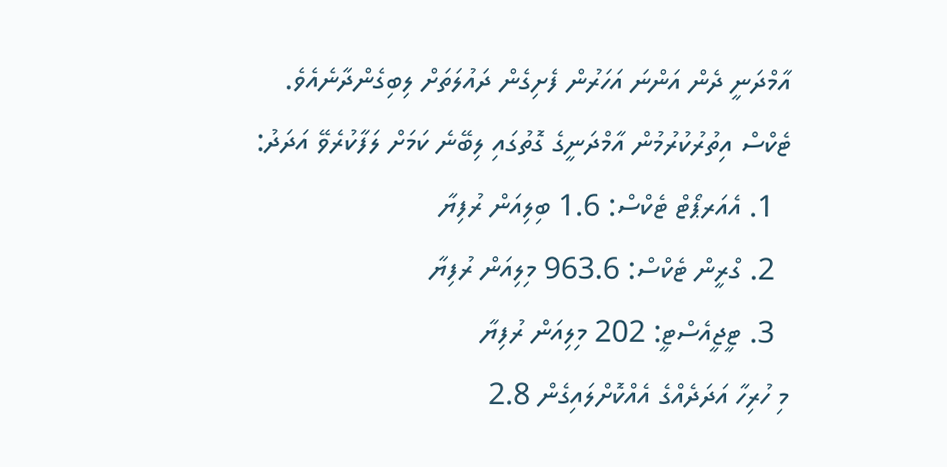އާމްދަނީ ދެން އަންނަ އަހަރުން ފެށިގެން ދައުލަތަށް ލިބިގެންދާނެއެވެ.
ޓެކްސް އިތުރުކުރުމުން އާމްދަނީގެ ގޮތުގައި ލިބޭނެ ކަމަށް ލަފާކުރެވޭ އަދަދު:
  1. އެއަރޕޯޓް ޓެކްސް: 1.6 ބިލިއަން ރުފިޔާ
  2. ގްރީން ޓެކްސް: 963.6 މިލިއަން ރުފިޔާ
  3. ޓީޖީއެސްޓީ: 202 މިލިއަން ރުފިޔާ
މި ހުރިހާ އަދަދެއްގެ އެއްކޮށްލައިގެން 2.8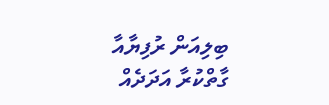ބިލިއަން ރުފިޔާއާ ގާތްކުރާ އަދަދެއް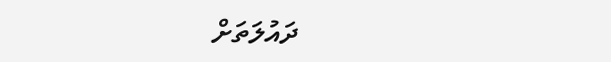ދައުލަތަށް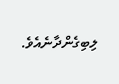ލިބިގެންދާނެއެވެ.